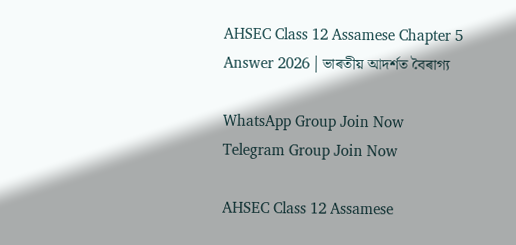AHSEC Class 12 Assamese Chapter 5 Answer 2026 | ভাৰতীয় আদৰ্শত বৈৰাগ্য

WhatsApp Group Join Now
Telegram Group Join Now

AHSEC Class 12 Assamese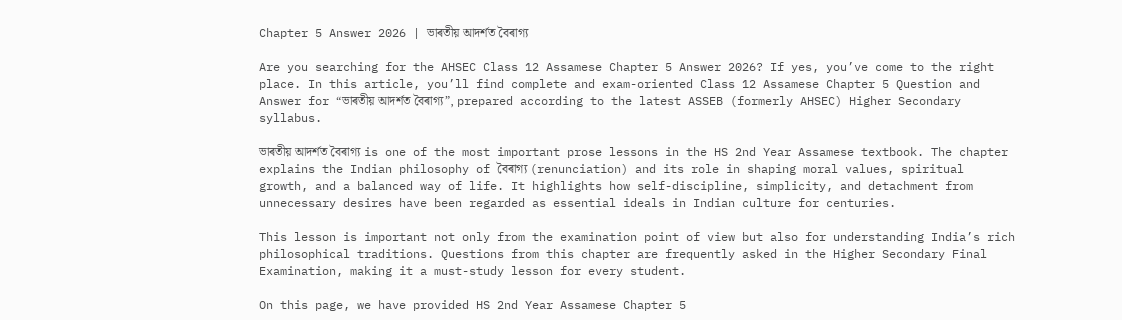Chapter 5 Answer 2026 | ভাৰতীয় আদৰ্শত বৈৰাগ্য

Are you searching for the AHSEC Class 12 Assamese Chapter 5 Answer 2026? If yes, you’ve come to the right place. In this article, you’ll find complete and exam-oriented Class 12 Assamese Chapter 5 Question and Answer for “ভাৰতীয় আদৰ্শত বৈৰাগ্য”, prepared according to the latest ASSEB (formerly AHSEC) Higher Secondary syllabus.

ভাৰতীয় আদৰ্শত বৈৰাগ্য is one of the most important prose lessons in the HS 2nd Year Assamese textbook. The chapter explains the Indian philosophy of বৈৰাগ্য (renunciation) and its role in shaping moral values, spiritual growth, and a balanced way of life. It highlights how self-discipline, simplicity, and detachment from unnecessary desires have been regarded as essential ideals in Indian culture for centuries.

This lesson is important not only from the examination point of view but also for understanding India’s rich philosophical traditions. Questions from this chapter are frequently asked in the Higher Secondary Final Examination, making it a must-study lesson for every student.

On this page, we have provided HS 2nd Year Assamese Chapter 5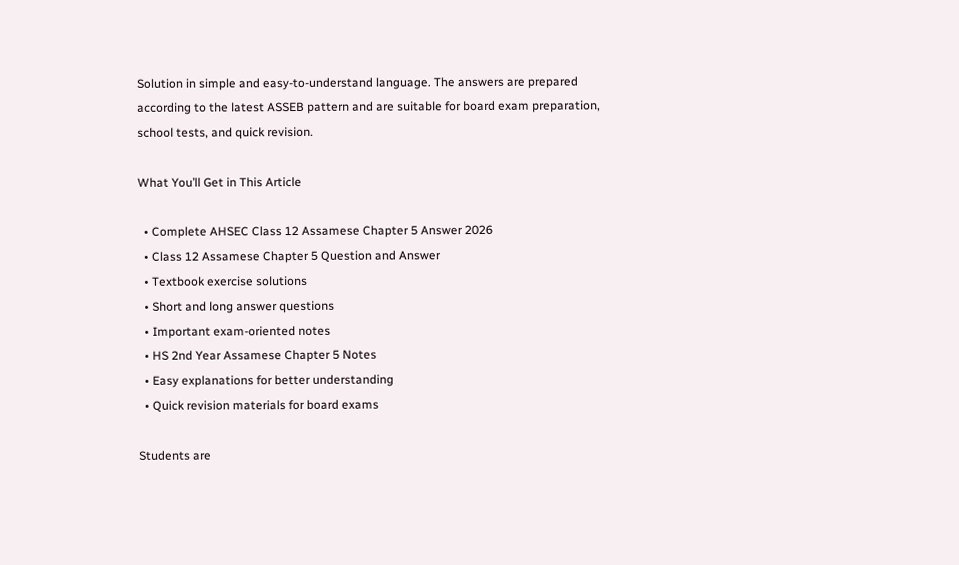Solution in simple and easy-to-understand language. The answers are prepared according to the latest ASSEB pattern and are suitable for board exam preparation, school tests, and quick revision.

What You’ll Get in This Article

  • Complete AHSEC Class 12 Assamese Chapter 5 Answer 2026
  • Class 12 Assamese Chapter 5 Question and Answer
  • Textbook exercise solutions
  • Short and long answer questions
  • Important exam-oriented notes
  • HS 2nd Year Assamese Chapter 5 Notes
  • Easy explanations for better understanding
  • Quick revision materials for board exams

Students are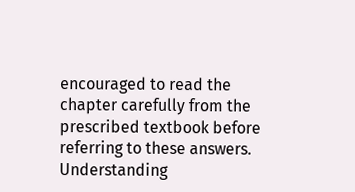encouraged to read the chapter carefully from the prescribed textbook before referring to these answers. Understanding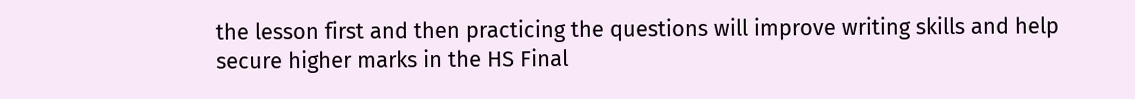the lesson first and then practicing the questions will improve writing skills and help secure higher marks in the HS Final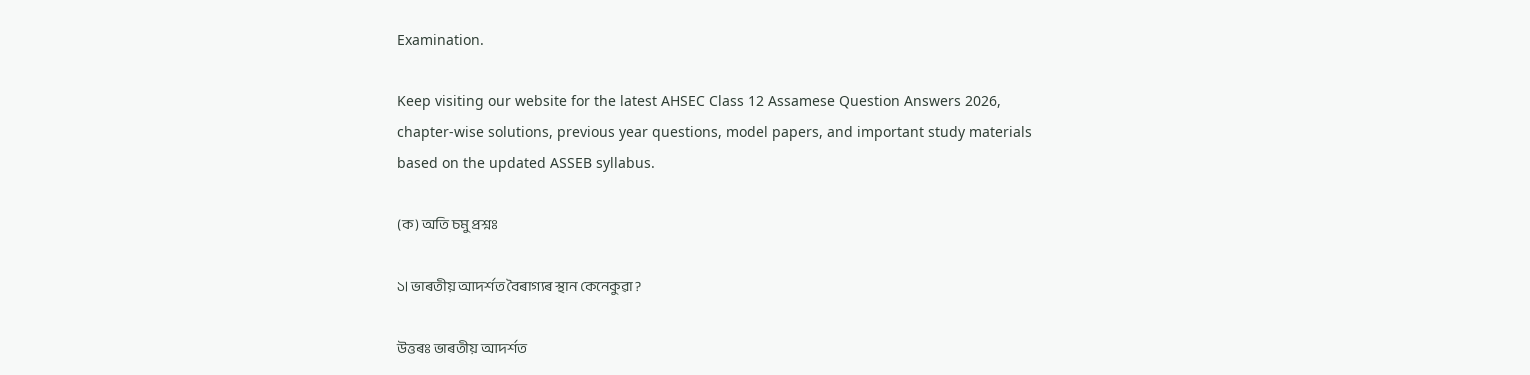Examination.

Keep visiting our website for the latest AHSEC Class 12 Assamese Question Answers 2026, chapter-wise solutions, previous year questions, model papers, and important study materials based on the updated ASSEB syllabus.

(ক) অতি চমু প্ৰশ্নঃ

১। ভাৰতীয় আদর্শত বৈৰাগ্যৰ স্থান কেনেকুৱা ?

উত্তৰঃ ভাৰতীয় আদর্শত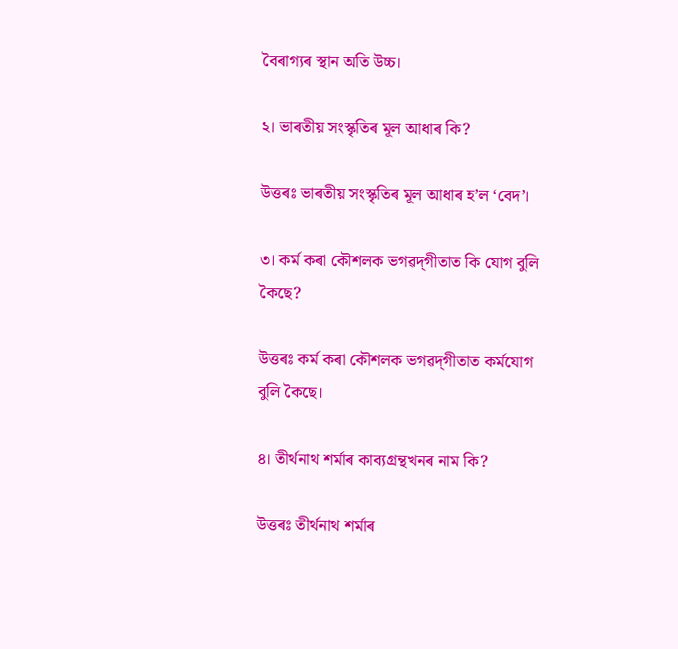বৈৰাগ্যৰ স্থান অতি উচ্চ।

২। ভাৰতীয় সংস্কৃতিৰ মূল আধাৰ কি?

উত্তৰঃ ভাৰতীয় সংস্কৃতিৰ মূল আধাৰ হ’ল ‘বেদ’।

৩। কর্ম কৰা কৌশলক ভগৱদ্‌গীতাত কি যোগ বুলি কৈছে?

উত্তৰঃ কর্ম কৰা কৌশলক ভগৱদ্‌গীতাত কর্মযোগ বুলি কৈছে।

৪। তীর্থনাথ শৰ্মাৰ কাব্যগ্রন্থখনৰ নাম কি?

উত্তৰঃ তীর্থনাথ শৰ্মাৰ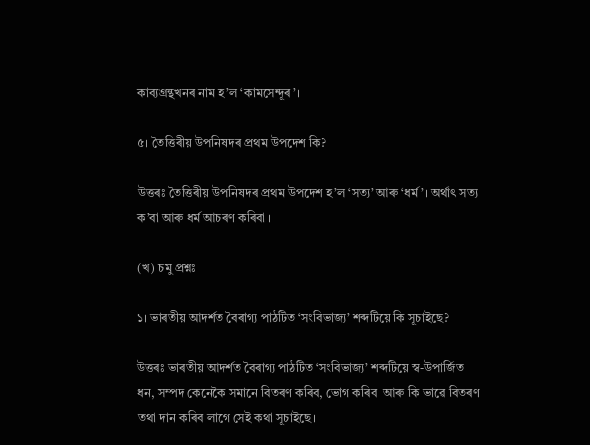কাব্যগ্রন্থখনৰ নাম হ’ল ‘কামসেন্দূৰ’।

৫। তৈত্তিৰীয় উপনিষদৰ প্রথম উপদেশ কি?

উত্তৰঃ তৈত্তিৰীয় উপনিষদৰ প্রথম উপদেশ হ’ল ‘সত্য’ আৰু ‘ধর্ম’। অর্থাৎ সত্য ক’বা আৰু ধর্ম আচৰণ কৰিবা ।

(খ) চমু প্ৰশ্নঃ

১। ভাৰতীয় আদর্শত বৈৰাগ্য পাঠটিত ‘সংবিভাজ্য’ শব্দটিয়ে কি সূচাইছে?

উত্তৰঃ ভাৰতীয় আদর্শত বৈৰাগ্য পাঠটিত ‘সংবিভাজ্য’ শব্দটিয়ে স্ব-উপার্জিত ধন, সম্পদ কেনেকৈ সমানে বিতৰণ কৰিব, ভোগ কৰিব  আৰু কি ভাৱে বিতৰণ তথা দান কৰিব লাগে সেই কথা সূচাইছে।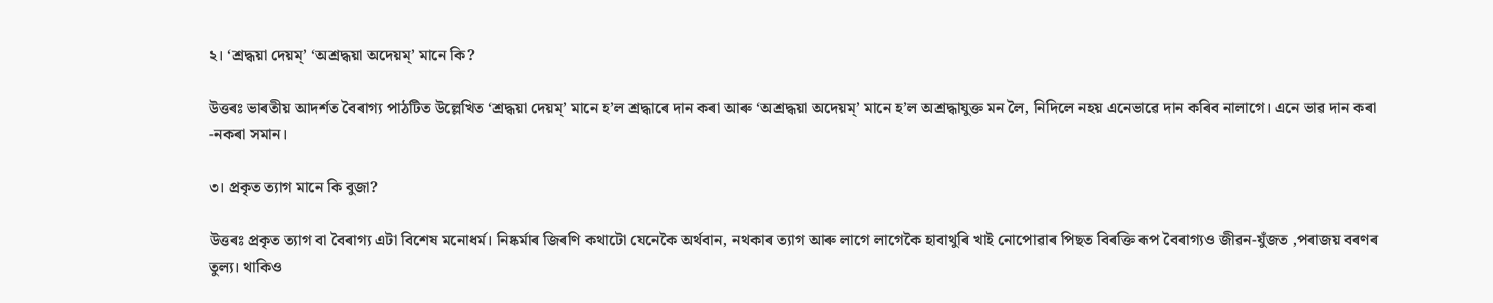২। ‘শ্ৰদ্ধয়া দেয়ম্’ ‘অশ্রদ্ধয়া অদেয়ম্’ মানে কি?

উত্তৰঃ ভাৰতীয় আদর্শত বৈৰাগ্য পাঠটিত উল্লেখিত ‘শ্ৰদ্ধয়া দেয়ম্’ মানে হ’ল শ্ৰদ্ধাৰে দান কৰা আৰু ‘অশ্রদ্ধয়া অদেয়ম্’ মানে হ’ল অশ্রদ্ধাযুক্ত মন লৈ, নিদিলে নহয় এনেভাৱে দান কৰিব নালাগে। এনে ভাৱ দান কৰা -নকৰা সমান।

৩। প্রকৃত ত্যাগ মানে কি বুজা?

উত্তৰঃ প্ৰকৃত ত্যাগ বা বৈৰাগ্য এটা বিশেষ মনোধৰ্ম। নিষ্কৰ্মাৰ জিৰণি কথাটো যেনেকৈ অর্থবান, নথকাৰ ত্যাগ আৰু লাগে লাগেকৈ হাবাথুৰি খাই নোপোৱাৰ পিছত বিৰক্তি ৰূপ বৈৰাগ্যও জীৱন-যুঁজত ,পৰাজয় বৰণৰ তুল্য। থাকিও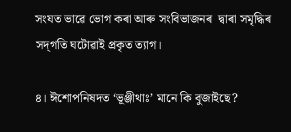সংযত ভাৱে ভোগ কৰা আৰু সংবিভাজনৰ  দ্বাৰা সমৃদ্ধিৰ  সদ্‌গতি ঘটোৱাই প্ৰকৃত ত্যাগ।

৪। ঈশোপনিষদত ‘ভূঞ্জীথাঃ’ মানে কি বুজাইছে?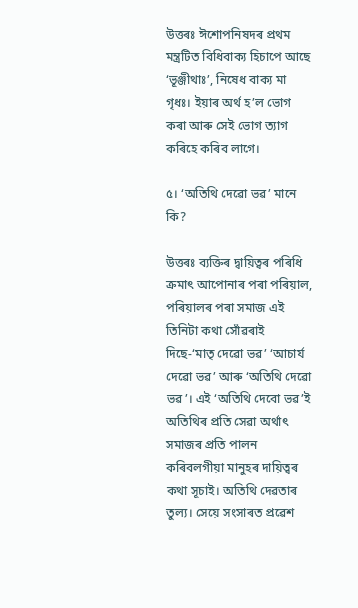উত্তৰঃ ঈশোপনিষদৰ প্ৰথম মন্ত্ৰটিত বিধিবাক্য হিচাপে আছে ‘ভূঞ্জীথাঃ’, নিষেধ বাক্য মা গৃধঃ। ইয়াৰ অৰ্থ হ’ল ভোগ কৰা আৰু সেই ভোগ ত্যাগ কৰিহে কৰিব লাগে।

৫। ‘অতিথি দেৱো ভৱ’ মানে কি?

উত্তৰঃ ব্যক্তিৰ দ্বায়িত্বৰ পৰিধি ক্ৰমাৎ আপোনাৰ পৰা পৰিয়াল, পৰিয়ালৰ পৰা সমাজ এই তিনিটা কথা সোঁৱৰাই দিছে-‘মাতৃ দেৱো ভৱ’ ‘আচার্য দেৱো ভৱ’ আৰু ‘অতিথি দেৱো ভৱ’। এই ‘অতিথি দেবো ভৱ’ই অতিথিৰ প্রতি সেৱা অর্থাৎ সমাজৰ প্ৰতি পালন কৰিবলগীয়া মানুহৰ দায়িত্বৰ কথা সূচাই। অতিথি দেৱতাৰ তুল্য। সেয়ে সংসাৰত প্ৰৱেশ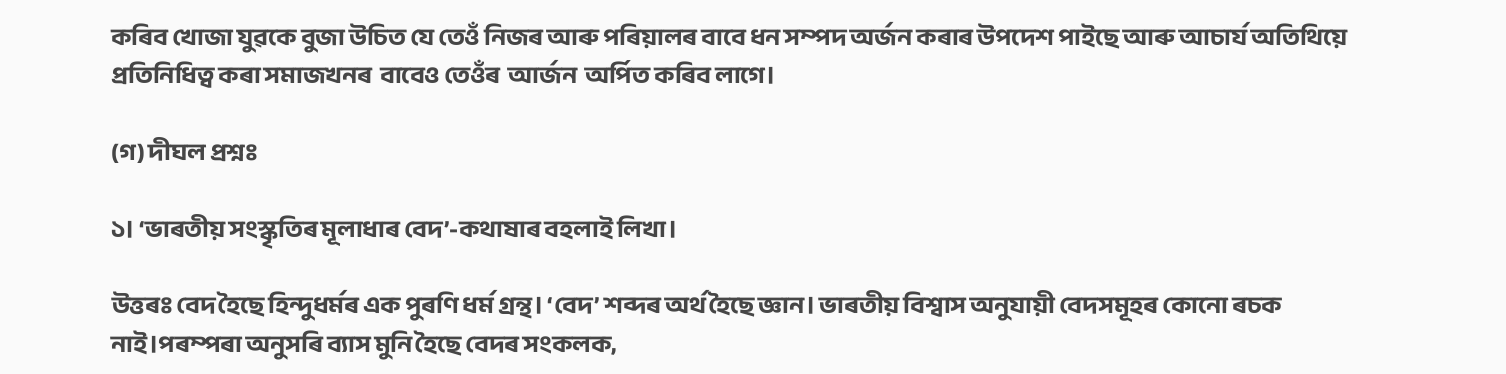কৰিব খোজা যুৱকে বুজা উচিত যে তেওঁ নিজৰ আৰু পৰিয়ালৰ বাবে ধন সম্পদ অর্জন কৰাৰ উপদেশ পাইছে আৰু আচার্য অতিথিয়ে  প্ৰতিনিধিত্ব কৰা সমাজখনৰ  বাবেও তেওঁৰ  আর্জন  অর্পিত কৰিব লাগে।

(গ) দীঘল প্ৰশ্নঃ

১। ‘ভাৰতীয় সংস্কৃতিৰ মূলাধাৰ বেদ’-কথাষাৰ বহলাই লিখা।

উত্তৰঃ বেদ হৈছে হিন্দুধৰ্মৰ এক পুৰণি ধৰ্ম গ্ৰন্থ। ‘বেদ’ শব্দৰ অৰ্থ হৈছে জ্ঞান। ভাৰতীয় বিশ্বাস অনুযায়ী বেদসমূহৰ কোনো ৰচক নাই।পৰম্পৰা অনুসৰি ব্যাস মুনি হৈছে বেদৰ সংকলক,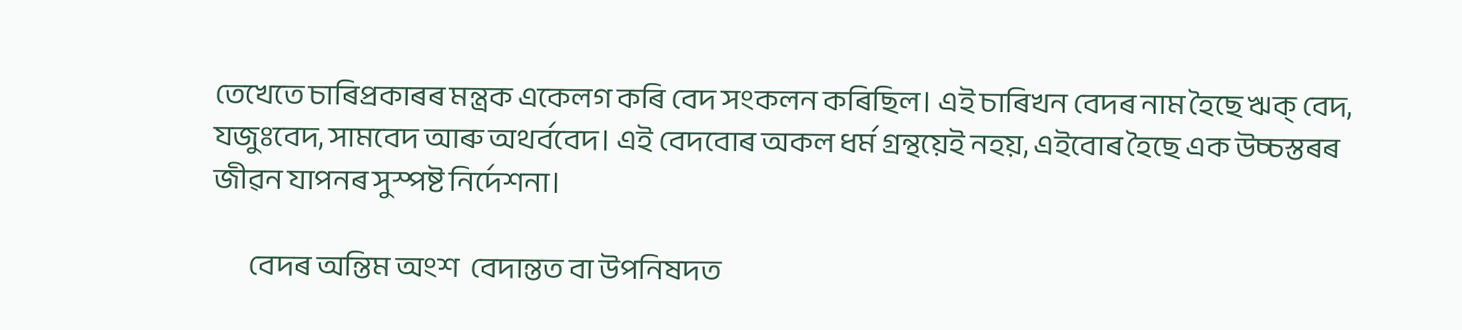তেখেতে চাৰিপ্ৰকাৰৰ মন্ত্ৰক একেলগ কৰি বেদ সংকলন কৰিছিল। এই চাৰিখন বেদৰ নাম হৈছে ঋক্ বেদ, যজুঃবেদ, সামবেদ আৰু অথৰ্ববেদ। এই বেদবোৰ অকল ধর্ম গ্ৰন্থয়েই নহয়, এইবোৰ হৈছে এক উচ্চস্তৰৰ জীৱন যাপনৰ সুস্পষ্ট নির্দেশনা।

       বেদৰ অন্তিম অংশ  বেদান্তত বা উপনিষদত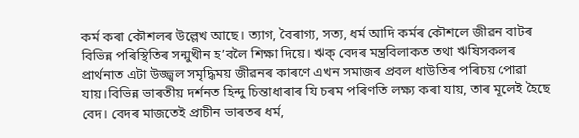কৰ্ম কৰা কৌশলৰ উল্লেখ আছে। ত্যাগ, বৈৰাগ্য, সত্য, ধৰ্ম আদি কৰ্মৰ কৌশলে জীৱন বাটৰ বিভিন্ন পৰিস্থিতিৰ সন্মুখীন হ’বলৈ শিক্ষা দিয়ে। ঋক্ বেদৰ মন্ত্ৰবিলাকত তথা ঋষিসকলৰ প্রার্থনাত এটা উজ্জ্বল সমৃদ্ধিময় জীৱনৰ কাৰণে এখন সমাজৰ প্রবল ধাউতিৰ পৰিচয় পোৱা যায়।বিভিন্ন ভাৰতীয় দর্শনত হিন্দু চিন্তাধাৰাৰ যি চৰম পৰিণতি লক্ষ্য কৰা যায়, তাৰ মূলেই হৈছে বেদ। বেদৰ মাজতেই প্রাচীন ভাৰতৰ ধর্ম,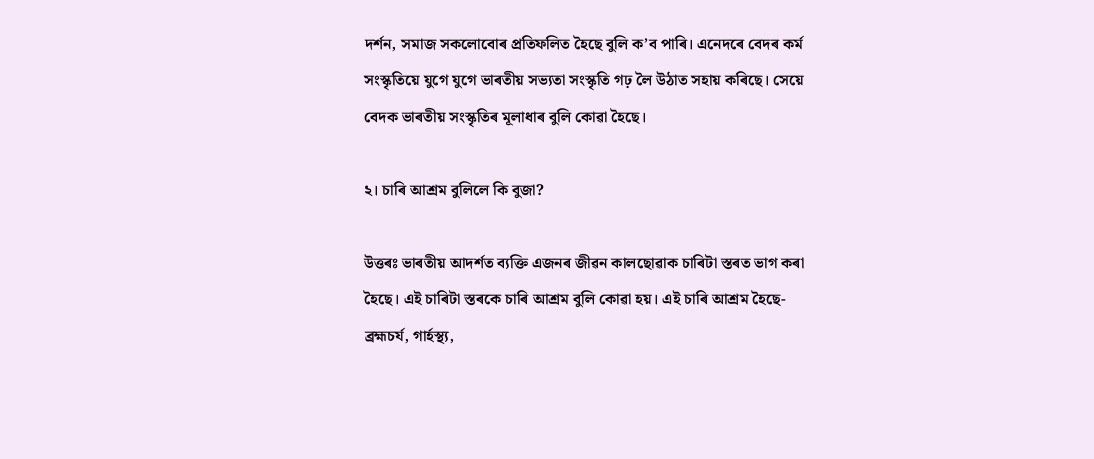দর্শন, সমাজ সকলোবোৰ প্রতিফলিত হৈছে বুলি ক’ব পাৰি। এনেদৰে বেদৰ কৰ্ম সংস্কৃতিয়ে যুগে যুগে ভাৰতীয় সভ্যতা সংস্কৃতি গঢ় লৈ উঠাত সহায় কৰিছে। সেয়ে বেদক ভাৰতীয় সংস্কৃতিৰ মূলাধাৰ বুলি কোৱা হৈছে।

২। চাৰি আশ্ৰম বুলিলে কি বুজা?

উত্তৰঃ ভাৰতীয় আদর্শত ব্যক্তি এজনৰ জীৱন কালছোৱাক চাৰিটা স্তৰত ভাগ কৰা হৈছে। এই চাৰিটা স্তৰকে চাৰি আশ্ৰম বুলি কোৱা হয়। এই চাৰি আশ্ৰম হৈছে- ব্রহ্মচর্য, গার্হস্থ্য,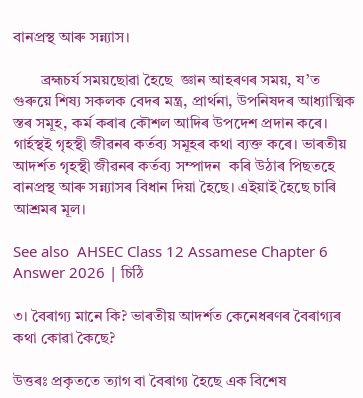বানপ্রস্থ আৰু সন্ন্যাস।

       ব্ৰহ্মচৰ্য সময়ছোৱা হৈছে  জ্ঞান আহৰণৰ সময়, য’ত গুৰুয়ে শিষ্য সকলক বেদৰ মন্ত্ৰ, প্ৰাৰ্থনা, উপনিষদৰ আধ্যাত্মিক স্তৰ সমূহ, কৰ্ম কৰাৰ কৌশল আদিৰ উপদেশ প্ৰদান কৰে। গাৰ্হস্থই গৃহস্থী জীৱনৰ কৰ্তব্য সমূহৰ কথা ব্যক্ত কৰে। ভাৰতীয় আদৰ্শত গৃহস্থী জীৱনৰ কৰ্তব্য সম্পাদন  কৰি উঠাৰ পিছতহে বানপ্ৰস্থ আৰু সন্ন্যাসৰ বিধান দিয়া হৈছে। এইয়াই হৈছে চাৰি আশ্ৰমৰ মূল।

See also  AHSEC Class 12 Assamese Chapter 6 Answer 2026 | চিঠি

৩। বৈৰাগ্য মানে কি? ভাৰতীয় আদর্শত কেনেধৰণৰ বৈৰাগ্যৰ কথা কোৱা কৈছে?

উত্তৰঃ প্রকৃততে ত্যাগ বা বৈৰাগ্য হৈছে এক বিশেষ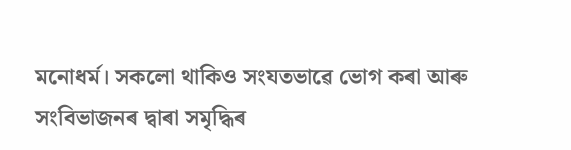মনোধর্ম। সকলো থাকিও সংযতভাৱে ভোগ কৰা আৰু সংবিভাজনৰ দ্বাৰা সমৃদ্ধিৰ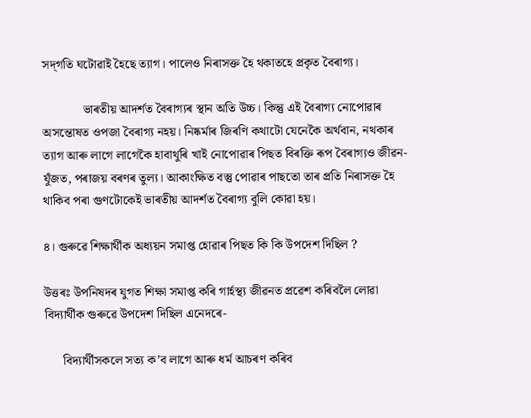সদ্‌গতি ঘটোৱাই হৈছে ত্যাগ। পালেও নিৰাসক্ত হৈ থকাতহে প্রকৃত বৈৰাগ্য।

             ভাৰতীয় আদর্শত বৈৰাগ্যৰ স্থান অতি উচ্চ। কিন্তু এই বৈৰাগ্য নোপোৱাৰ অসন্তোষত ওপজা বৈৰাগ্য নহয়। নিষ্কর্মাৰ জিৰণি কথাটো যেনেকৈ অর্থবান, নথকাৰ ত্যাগ আৰু লাগে লাগেকৈ হাবাথুৰি খাই নোপোৱাৰ পিছত বিৰক্তি ৰূপ বৈৰাগ্যও জীৱন-যুঁজত, পৰাজয় বৰণৰ তুল্য। আকাংক্ষিত বস্তু পোৱাৰ পাছতো তাৰ প্রতি নিৰাসক্ত হৈ থাকিব পৰা গুণটোকেই ভাৰতীয় আদর্শত বৈৰাগ্য বুলি কোৱা হয়।

৪। গুৰুৱে শিক্ষাৰ্থীক অধ্যয়ন সমাপ্ত হোৱাৰ পিছত কি কি উপদেশ দিছিল ?

উত্তৰঃ উপনিষদৰ যুগত শিক্ষা সমাপ্ত কৰি গার্হস্থ্য জীৱনত প্রৱেশ কৰিবলৈ লোৱা বিদ্যার্থীক গুৰুৱে উপদেশ দিছিল এনেদৰে-

      বিদ্যার্থীসকলে সত্য ক’ব লাগে আৰু ধর্ম আচৰণ কৰিব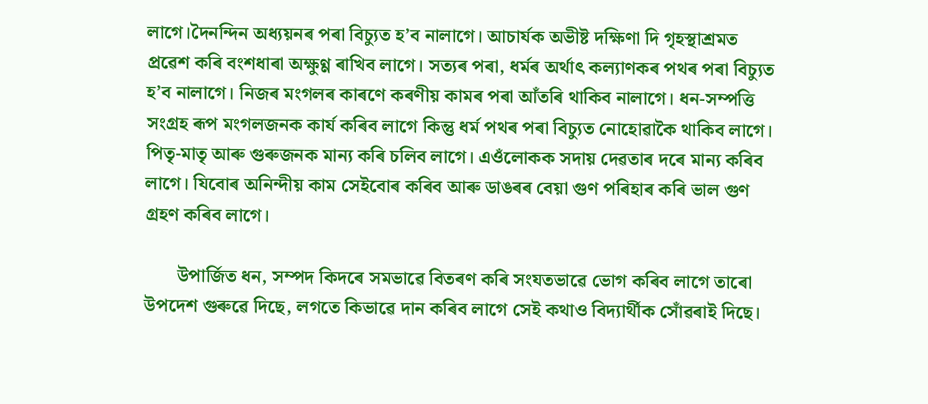লাগে।দৈনন্দিন অধ্যয়নৰ পৰা বিচ্যুত হ’ব নালাগে। আচার্যক অভীষ্ট দক্ষিণা দি গৃহস্থাশ্ৰমত প্ৰৱেশ কৰি বংশধাৰা অক্ষুণ্ণ ৰাখিব লাগে। সত্যৰ পৰা, ধর্মৰ অর্থাৎ কল্যাণকৰ পথৰ পৰা বিচ্যুত হ’ব নালাগে। নিজৰ মংগলৰ কাৰণে কৰণীয় কামৰ পৰা আঁতৰি থাকিব নালাগে। ধন-সম্পত্তি সংগ্ৰহ ৰূপ মংগলজনক কার্য কৰিব লাগে কিন্তু ধর্ম পথৰ পৰা বিচ্যুত নোহোৱাকৈ থাকিব লাগে। পিতৃ-মাতৃ আৰু গুৰুজনক মান্য কৰি চলিব লাগে। এওঁলোকক সদায় দেৱতাৰ দৰে মান্য কৰিব লাগে। যিবোৰ অনিন্দীয় কাম সেইবোৰ কৰিব আৰু ডাঙৰৰ বেয়া গুণ পৰিহাৰ কৰি ভাল গুণ গ্ৰহণ কৰিব লাগে।

       উপার্জিত ধন, সম্পদ কিদৰে সমভাৱে বিতৰণ কৰি সংযতভাৱে ভোগ কৰিব লাগে তাৰো উপদেশ গুৰুৱে দিছে, লগতে কিভাৱে দান কৰিব লাগে সেই কথাও বিদ্যার্থীক সোঁৱৰাই দিছে।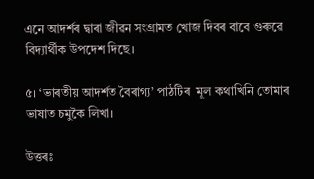এনে আদর্শৰ দ্বাৰা জীৱন সংগ্ৰামত খোজ দিবৰ বাবে গুৰুৱে বিদ্যার্থীক উপদেশ দিছে।

৫। ‘ভাৰতীয় আদর্শত বৈৰাগ্য’ পাঠটিৰ  মূল কথাখিনি তোমাৰ ভাষাত চমুকৈ লিখা।

উত্তৰঃ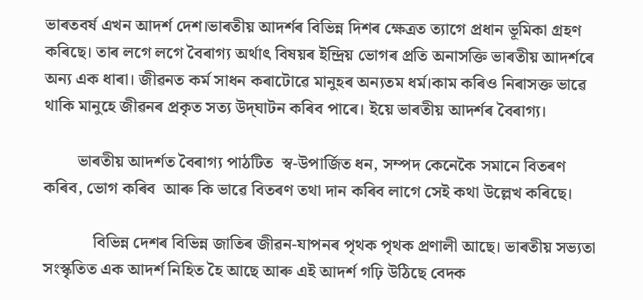ভাৰতবৰ্ষ এখন আদর্শ দেশ।ভাৰতীয় আদর্শৰ বিভিন্ন দিশৰ ক্ষেত্ৰত ত্যাগে প্ৰধান ভূমিকা গ্ৰহণ কৰিছে। তাৰ লগে লগে বৈৰাগ্য অর্থাৎ বিষয়ৰ ইন্দ্ৰিয় ভোগৰ প্ৰতি অনাসক্তি ভাৰতীয় আদর্শৰে অন্য এক ধাৰা। জীৱনত কর্ম সাধন কৰাটোৱে মানুহৰ অন্যতম ধর্ম।কাম কৰিও নিৰাসক্ত ভাৱে থাকি মানুহে জীৱনৰ প্ৰকৃত সত্য উদ্‌ঘাটন কৰিব পাৰে। ইয়ে ভাৰতীয় আদর্শৰ বৈৰাগ্য।

        ভাৰতীয় আদর্শত বৈৰাগ্য পাঠটিত  স্ব-উপার্জিত ধন, সম্পদ কেনেকৈ সমানে বিতৰণ কৰিব, ভোগ কৰিব  আৰু কি ভাৱে বিতৰণ তথা দান কৰিব লাগে সেই কথা উল্লেখ কৰিছে।

            বিভিন্ন দেশৰ বিভিন্ন জাতিৰ জীৱন-যাপনৰ পৃথক পৃথক প্ৰণালী আছে। ভাৰতীয় সভ্যতা সংস্কৃতিত এক আদর্শ নিহিত হৈ আছে আৰু এই আদর্শ গঢ়ি উঠিছে বেদক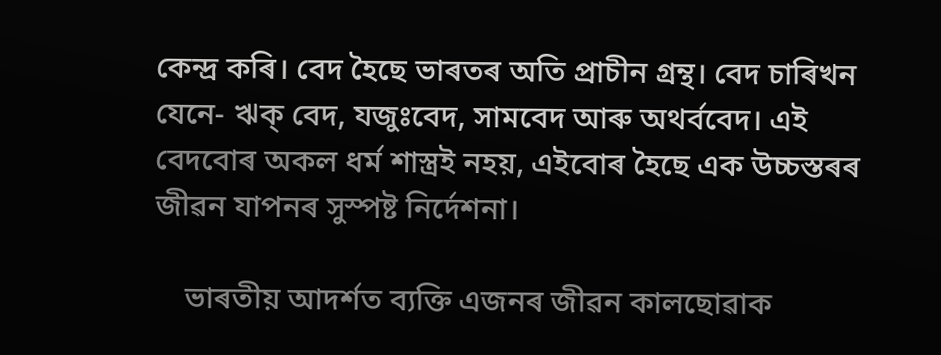কেন্দ্ৰ কৰি। বেদ হৈছে ভাৰতৰ অতি প্রাচীন গ্রন্থ। বেদ চাৰিখন যেনে- ঋক্ বেদ, যজুঃবেদ, সামবেদ আৰু অথর্ববেদ। এই বেদবোৰ অকল ধর্ম শাস্ত্ৰই নহয়, এইবোৰ হৈছে এক উচ্চস্তৰৰ জীৱন যাপনৰ সুস্পষ্ট নির্দেশনা।

    ভাৰতীয় আদর্শত ব্যক্তি এজনৰ জীৱন কালছোৱাক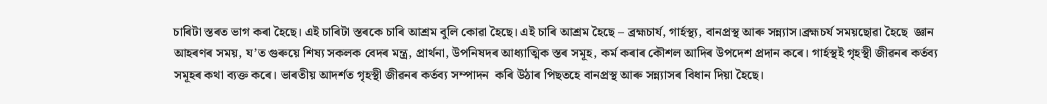চাৰিটা স্তৰত ভাগ কৰা হৈছে। এই চাৰিটা স্তৰকে চাৰি আশ্ৰম বুলি কোৱা হৈছে। এই চাৰি আশ্ৰম হৈছে – ব্রহ্মচার্য, গার্হস্থ্য, বানপ্রস্থ আৰু সন্ন্যাস।ব্ৰহ্মচৰ্য সময়ছোৱা হৈছে  জ্ঞান আহৰণৰ সময়, য’ত গুৰুয়ে শিষ্য সকলক বেদৰ মন্ত্ৰ, প্ৰাৰ্থনা, উপনিষদৰ আধ্যাত্মিক স্তৰ সমূহ, কৰ্ম কৰাৰ কৌশল আদিৰ উপদেশ প্ৰদান কৰে। গাৰ্হস্থই গৃহস্থী জীৱনৰ কৰ্তব্য সমূহৰ কথা ব্যক্ত কৰে। ভাৰতীয় আদৰ্শত গৃহস্থী জীৱনৰ কৰ্তব্য সম্পাদন  কৰি উঠাৰ পিছতহে বানপ্ৰস্থ আৰু সন্ন্যাসৰ বিধান দিয়া হৈছে।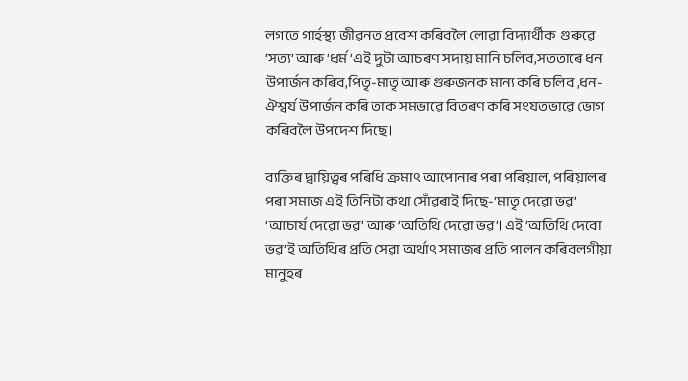লগতে গাৰ্হস্থ্য জীৱনত প্ৰবেশ কৰিবলৈ লোৱা বিদ্যার্থীক  গুৰুৱে ‘সত্য’ আৰু ‘ধর্ম ‘এই দুটা আচৰণ সদায় মানি চলিব,সততাৰে ধন উপার্জন কৰিব,পিতৃ-মাতৃ আৰু গুৰুজনক মান্য কৰি চলিব ,ধন-ঐশ্বর্য উপার্জন কৰি তাক সমভাৱে বিতৰণ কৰি সংযতভাৱে ভোগ কৰিবলৈ উপদেশ দিছে।

ব্যক্তিৰ দ্বায়িত্বৰ পৰিধি ক্ৰমাৎ আপোনাৰ পৰা পৰিয়াল, পৰিয়ালৰ পৰা সমাজ এই তিনিটা কথা সোঁৱৰাই দিছে-‘মাতৃ দেৱো ভৱ’ ‘আচার্য দেৱো ভৱ’ আৰু ‘অতিথি দেৱো ভৱ’। এই ‘অতিথি দেবো ভৱ’ই অতিথিৰ প্রতি সেৱা অর্থাৎ সমাজৰ প্ৰতি পালন কৰিবলগীয়া মানুহৰ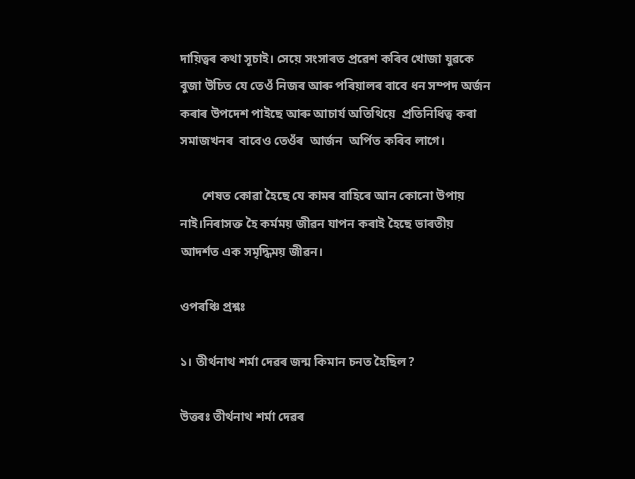দায়িত্বৰ কথা সূচাই। সেয়ে সংসাৰত প্ৰৱেশ কৰিব খোজা যুৱকে বুজা উচিত যে তেওঁ নিজৰ আৰু পৰিয়ালৰ বাবে ধন সম্পদ অর্জন কৰাৰ উপদেশ পাইছে আৰু আচার্য অতিথিয়ে  প্ৰতিনিধিত্ব কৰা সমাজখনৰ  বাবেও তেওঁৰ  আর্জন  অর্পিত কৰিব লাগে।

       শেষত কোৱা হৈছে যে কামৰ বাহিৰে আন কোনো উপায় নাই।নিৰাসক্ত হৈ কর্মময় জীৱন যাপন কৰাই হৈছে ভাৰতীয় আদর্শত এক সমৃদ্ধিময় জীৱন।

ওপৰঞ্চি প্ৰশ্নঃ

১। তীর্থনাথ শৰ্মা দেৱৰ জন্ম কিমান চনত হৈছিল?

উত্তৰঃ তীর্থনাথ শৰ্মা দেৱৰ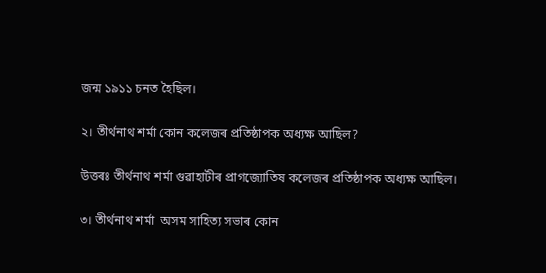জন্ম ১৯১১ চনত হৈছিল।

২। তীর্থনাথ শৰ্মা কোন কলেজৰ প্ৰতিষ্ঠাপক অধ্যক্ষ আছিল?

উত্তৰঃ তীর্থনাথ শৰ্মা গুৱাহাটীৰ প্ৰাগজ্যোতিষ কলেজৰ প্ৰতিষ্ঠাপক অধ্যক্ষ আছিল।

৩। তীর্থনাথ শর্মা  অসম সাহিত্য সভাৰ কোন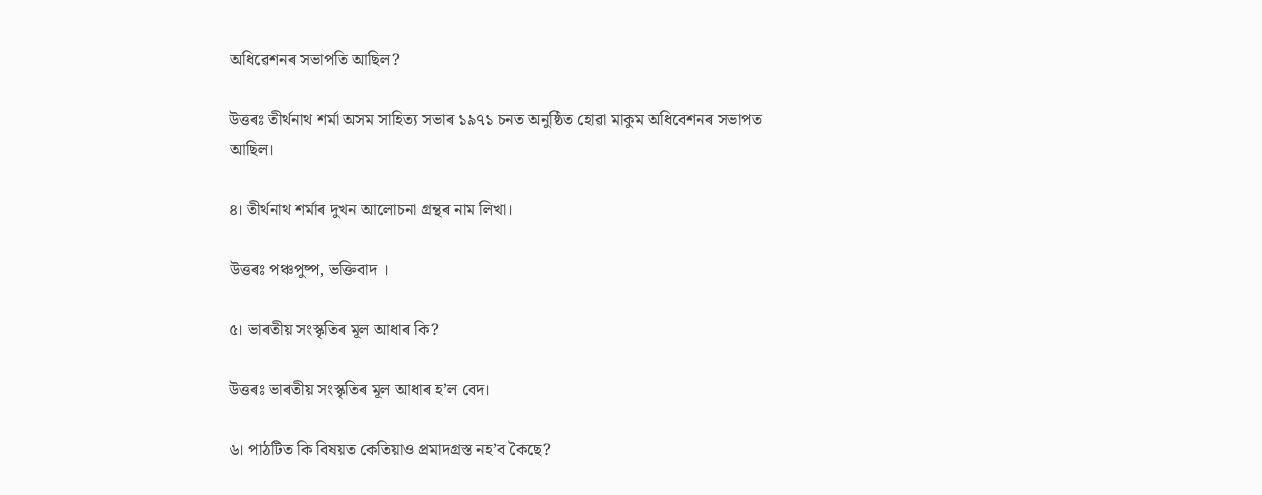অধিৱেশনৰ সভাপতি আছিল?

উত্তৰঃ তীর্থনাথ শর্মা অসম সাহিত্য সভাৰ ১৯৭১ চনত অনুষ্ঠিত হোৱা মাকুম অধিবেশনৰ সভাপত  আছিল।

৪। তীর্থনাথ শর্মাৰ দুখন আলোচনা গ্ৰন্থৰ নাম লিখা।

উত্তৰঃ পঞ্চপুষ্প, ভক্তিবাদ ।

৫। ভাৰতীয় সংস্কৃতিৰ মূল আধাৰ কি?

উত্তৰঃ ভাৰতীয় সংস্কৃতিৰ মূল আধাৰ হ’ল বেদ।

৬। পাঠটিত কি বিষয়ত কেতিয়াও প্ৰমাদগ্ৰস্ত নহ’ব কৈছে?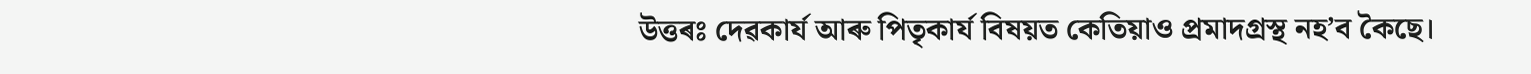উত্তৰঃ দেৱকার্য আৰু পিতৃকার্য বিষয়ত কেতিয়াও প্ৰমাদগ্ৰস্থ নহ’ব কৈছে।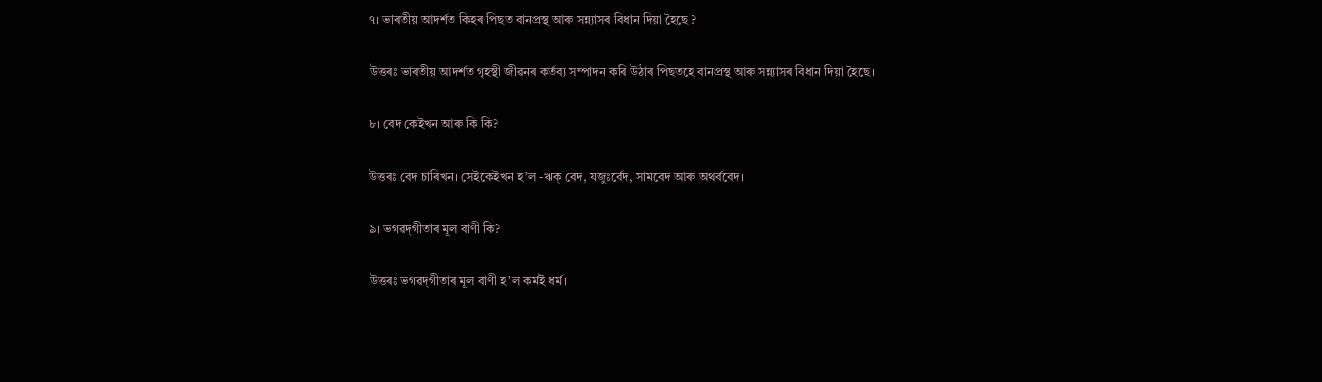৭। ভাৰতীয় আদর্শত কিহৰ পিছত বানপ্রস্থ আৰু সন্ন্যাসৰ বিধান দিয়া হৈছে ?

উত্তৰঃ ভাৰতীয় আদর্শত গৃহস্থী জীৱনৰ কর্তব্য সম্পাদন কৰি উঠাৰ পিছতহে বানপ্রস্থ আৰু সন্ন্যাসৰ বিধান দিয়া হৈছে।

৮। বেদ কেইখন আৰু কি কি?

উত্তৰঃ বেদ চাৰিখন। সেইকেইখন হ’ল -ঋক্ বেদ, যজুঃৰ্বেদ, সামবেদ আৰু অথর্ববেদ।

৯। ভগৱদ্‌গীতাৰ মূল বাণী কি?

উত্তৰঃ ভগৱদ্‌গীতাৰ মূল বাণী হ’ল কর্মই ধর্ম।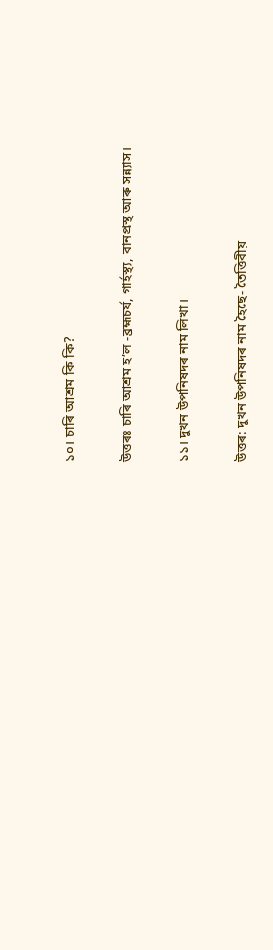১০। চাৰি আশ্ৰম কি কি?

উত্তৰঃ চাৰি আশ্ৰম হ’ল -ব্রহ্মচর্য, গার্হস্থ্য, বানপ্রস্থ আৰু সন্ন্যাস।

১১। দুখন উপনিষদৰ নাম লিখা।

উত্তৰ: দুখন উপনিষদৰ নাম হৈছে- তৈত্তিবীয়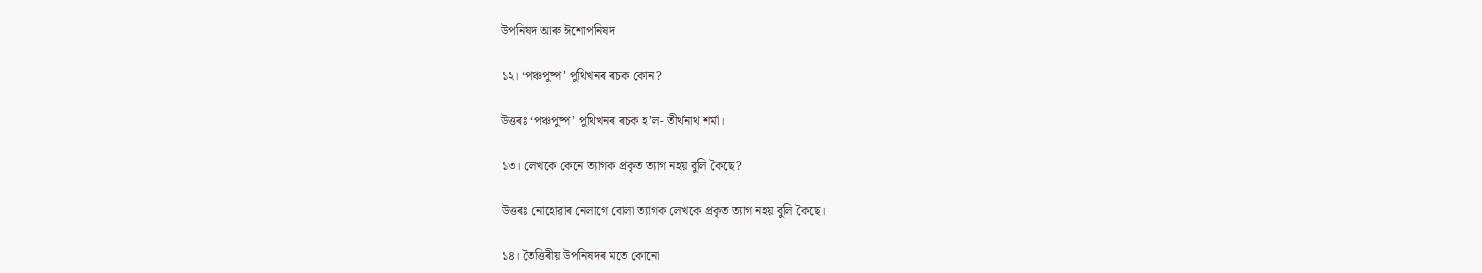উপনিষদ আৰু ঈশোপনিষদ

১২। ‘পঞ্চপুষ্প’ পুথিখনৰ ৰচক কোন?

উত্তৰঃ ‘পঞ্চপুষ্প’ পুথিখনৰ ৰচক হ’ল- তীৰ্থনাথ শর্মা।

১৩। লেখকে কেনে ত্যাগক প্রকৃত ত্যাগ নহয় বুলি কৈছে?

উত্তৰঃ নোহোৱাৰ নেলাগে বোলা ত্যাগক লেখকে প্রকৃত ত্যাগ নহয় বুলি কৈছে।

১৪। তৈত্তিৰীয় উপনিষদৰ মতে কোনো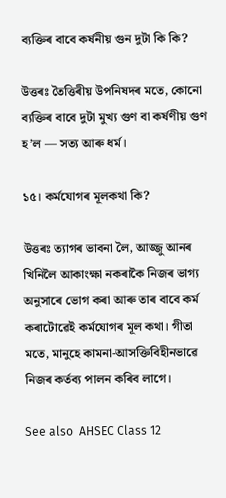ব্যক্তিৰ বাবে কর্ষনীয় গুন দুটা কি কি?

উত্তৰঃ তৈত্তিৰীয় উপনিষদৰ মতে, কোনো ব্যক্তিৰ বাবে দুটা মুখ্য গুণ বা কর্ষণীয় গুণ হ’ল — সত্য আৰু ধর্ম।

১৫। কৰ্মযোগৰ মূলকথা কি?

উত্তৰঃ ত্যাগৰ ভাবনা লৈ, আজ্জু আনৰ খিনিলৈ আকাংক্ষা নকৰাকৈ নিজৰ ভাগ্য অনুসাৰে ভোগ কৰা আৰু তাৰ বাবে কৰ্ম কৰাটোৱেই কর্মযোগৰ মূল কথা। গীতা মতে, মানুহে কামনা-আসক্তিবিহীনভাৱে নিজৰ কৰ্তব্য পালন কৰিব লাগে।

See also  AHSEC Class 12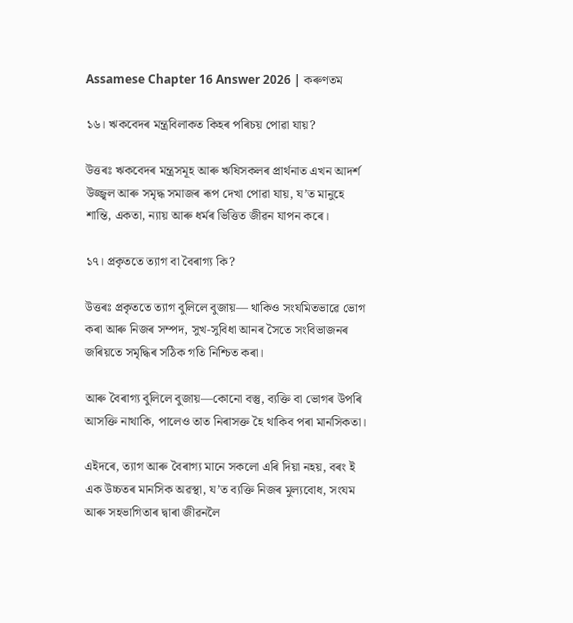Assamese Chapter 16 Answer 2026 | কৰুণতম

১৬। ঋকবেদৰ মন্ত্ৰবিলাকত কিহৰ পৰিচয় পোৱা যায়?

উত্তৰঃ ঋকবেদৰ মন্ত্রসমূহ আৰু ঋষিসকলৰ প্ৰাৰ্থনাত এখন আদৰ্শ উজ্জ্বল আৰু সমৃদ্ধ সমাজৰ ৰূপ দেখা পোৱা যায়, য’ত মানুহে শান্তি, একতা, ন্যায় আৰু ধৰ্মৰ ভিত্তিত জীৱন যাপন কৰে।

১৭। প্রকৃততে ত্যাগ বা বৈৰাগ্য কি?

উত্তৰঃ প্ৰকৃততে ত্যাগ বুলিলে বুজায়— থাকিও সংযমিতভাৱে ভোগ কৰা আৰু নিজৰ সম্পদ, সুখ-সুবিধা আনৰ সৈতে সংবিভাজনৰ জৰিয়তে সমৃদ্ধিৰ সঠিক গতি নিশ্চিত কৰা।

আৰু বৈৰাগ্য বুলিলে বুজায়—কোনো বস্তু, ব্যক্তি বা ভোগৰ উপৰি আসক্তি নাথাকি, পালেও তাত নিৰাসক্ত হৈ থাকিব পৰা মানসিকতা।

এইদৰে, ত্যাগ আৰু বৈৰাগ্য মানে সকলো এৰি দিয়া নহয়, বৰং ই এক উচ্চতৰ মানসিক অৱস্থা, য’ত ব্যক্তি নিজৰ মুল্যবোধ, সংযম আৰু সহভাগিতাৰ দ্বাৰা জীৱনলৈ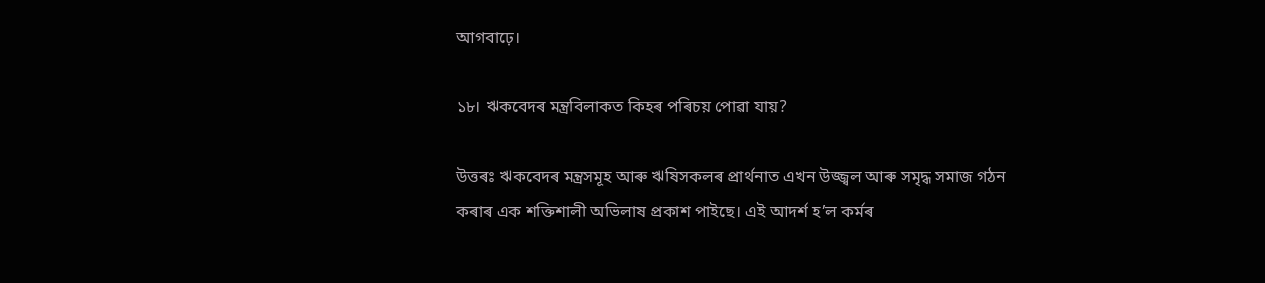আগবাঢ়ে।

১৮। ঋকবেদৰ মন্ত্ৰবিলাকত কিহৰ পৰিচয় পোৱা যায়?

উত্তৰঃ ঋকবেদৰ মন্ত্রসমূহ আৰু ঋষিসকলৰ প্ৰাৰ্থনাত এখন উজ্জ্বল আৰু সমৃদ্ধ সমাজ গঠন কৰাৰ এক শক্তিশালী অভিলাষ প্ৰকাশ পাইছে। এই আদর্শ হ’ল কর্মৰ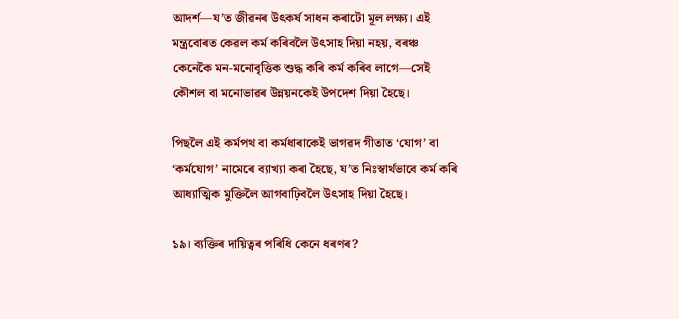আদৰ্শ—য’ত জীৱনৰ উৎকৰ্ষ সাধন কৰাটো মূল লক্ষ্য। এই মন্ত্রবোৰত কেৱল কৰ্ম কৰিবলৈ উৎসাহ দিয়া নহয়, বৰঞ্চ কেনেকৈ মন-মনোবৃত্তিক শুদ্ধ কৰি কৰ্ম কৰিব লাগে—সেই কৌশল বা মনোভাৱৰ উন্নয়নকেই উপদেশ দিয়া হৈছে।

পিছলৈ এই কৰ্মপথ বা কৰ্মধাৰাকেই ভাগৱদ গীতাত ‘যোগ’ বা ‘কর্মযোগ’ নামেৰে ব্যাখ্যা কৰা হৈছে, য’ত নিঃস্বাৰ্থভাবে কৰ্ম কৰি আধ্যাত্মিক মুক্তিলৈ আগবাঢ়িবলৈ উৎসাহ দিয়া হৈছে।

১৯। ব্যক্তিৰ দায়িত্বৰ পৰিধি কেনে ধৰণৰ?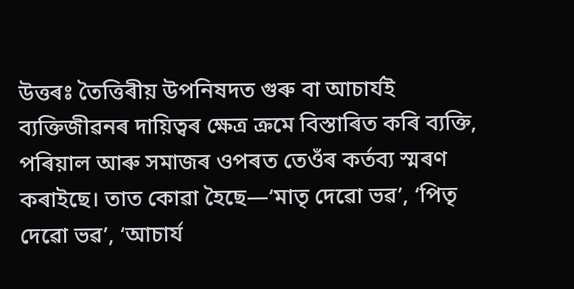উত্তৰঃ তৈত্তিৰীয় উপনিষদত গুৰু বা আচার্যই ব্যক্তিজীৱনৰ দায়িত্বৰ ক্ষেত্ৰ ক্ৰমে বিস্তাৰিত কৰি ব্যক্তি, পৰিয়াল আৰু সমাজৰ ওপৰত তেওঁৰ কৰ্তব্য স্মৰণ কৰাইছে। তাত কোৱা হৈছে—‘মাতৃ দেৱো ভৱ’, ‘পিতৃ দেৱো ভৱ’, ‘আচার্য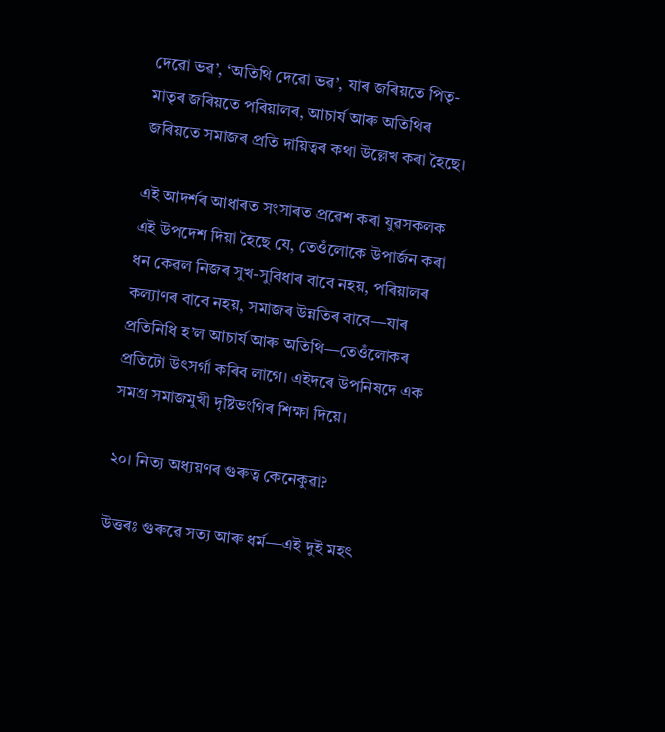দেৱো ভৱ’, ‘অতিথি দেৱো ভৱ’, যাৰ জৰিয়তে পিতৃ-মাতৃৰ জৰিয়তে পৰিয়ালৰ, আচার্য আৰু অতিথিৰ জৰিয়তে সমাজৰ প্ৰতি দায়িত্বৰ কথা উল্লেখ কৰা হৈছে।

এই আদর্শৰ আধাৰত সংসাৰত প্ৰৱেশ কৰা যুৱসকলক এই উপদেশ দিয়া হৈছে যে, তেওঁলোকে উপাৰ্জন কৰা ধন কেৱল নিজৰ সুখ-সুবিধাৰ বাবে নহয়, পৰিয়ালৰ কল্যাণৰ বাবে নহয়, সমাজৰ উন্নতিৰ বাবে—যাৰ প্ৰতিনিধি হ’ল আচার্য আৰু অতিথি—তেওঁলোকৰ প্ৰতিটো উৎসৰ্গা কৰিব লাগে। এইদৰে উপনিষদে এক সমগ্ৰ সমাজমুখী দৃষ্টিভংগিৰ শিক্ষা দিয়ে।

২০। নিত্য অধ্যয়ণৰ গুৰুত্ব কেনেকুৱা?

উত্তৰঃ গুৰুৱে সত্য আৰু ধর্ম—এই দুই মহৎ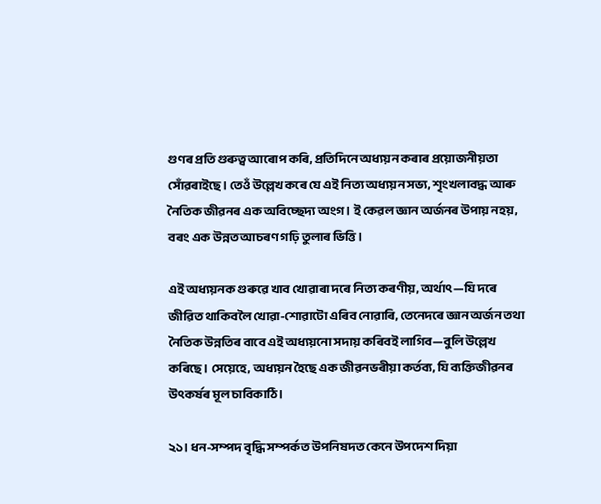গুণৰ প্ৰতি গুৰুত্ব আৰোপ কৰি, প্ৰতিদিনে অধ্যয়ন কৰাৰ প্ৰয়োজনীয়তা সোঁৱৰাইছে। তেওঁ উল্লেখ কৰে যে এই নিত্য অধ্যয়ন সভ্য, শৃংখলাবদ্ধ আৰু নৈতিক জীৱনৰ এক অবিচ্ছেদ্য অংগ। ই কেৱল জ্ঞান অৰ্জনৰ উপায় নহয়, বৰং এক উন্নত আচৰণ গঢ়ি তুলাৰ ভিত্তি।

এই অধ্যয়নক গুৰুৱে খাব খোৱাৰা দৰে নিত্য কৰণীয়, অৰ্থাৎ—যি দৰে জীৱিত থাকিবলৈ খোৱা-শোৱাটো এৰিব নোৱাৰি, তেনেদৰে জ্ঞান অৰ্জন তথা নৈতিক উন্নতিৰ বাবে এই অধ্যয়নো সদায় কৰিবই লাগিব—বুলি উল্লেখ কৰিছে। সেয়েহে, অধ্যয়ন হৈছে এক জীৱনভৰীয়া কৰ্তব্য, যি ব্যক্তিজীৱনৰ উৎকৰ্ষৰ মূল চাবিকাঠি।

২১। ধন-সম্পদ বৃদ্ধি সম্পর্কত উপনিষদত কেনে উপদেশ দিয়া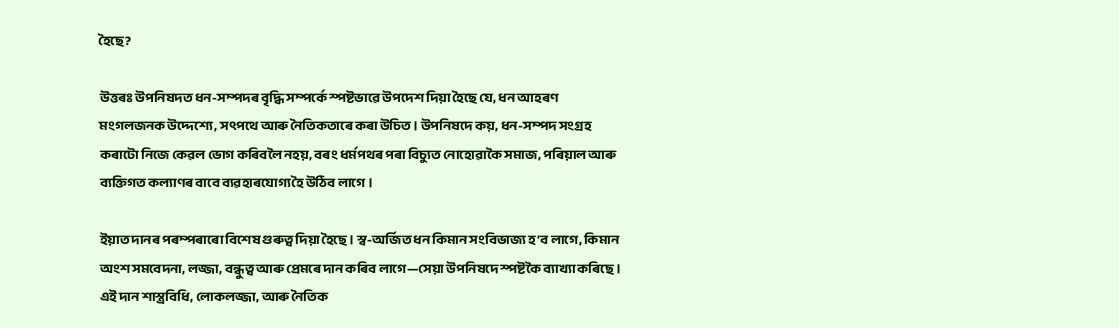হৈছে?

উত্তৰঃ উপনিষদত ধন-সম্পদৰ বৃদ্ধি সম্পৰ্কে স্পষ্টভাৱে উপদেশ দিয়া হৈছে যে, ধন আহৰণ মংগলজনক উদ্দেশ্যে, সৎপথে আৰু নৈতিকতাৰে কৰা উচিত। উপনিষদে কয়, ধন-সম্পদ সংগ্ৰহ কৰাটো নিজে কেৱল ভোগ কৰিবলৈ নহয়, বৰং ধৰ্মপথৰ পৰা বিচ্যুত নোহোৱাকৈ সমাজ, পৰিয়াল আৰু ব্যক্তিগত কল্যাণৰ বাবে ব্যৱহাৰযোগ্য হৈ উঠিব লাগে।

ইয়াত দানৰ পৰম্পৰাৰো বিশেষ গুৰুত্ব দিয়া হৈছে। স্ব-অর্জিত ধন কিমান সংবিভাজ্য হ’ব লাগে, কিমান অংশ সমবেদনা, লজ্জা, বন্ধুত্ব আৰু প্ৰেমৰে দান কৰিব লাগে—সেয়া উপনিষদে স্পষ্টকৈ ব্যাখ্যা কৰিছে। এই দান শাস্ত্ৰবিধি, লোকলজ্জা, আৰু নৈতিক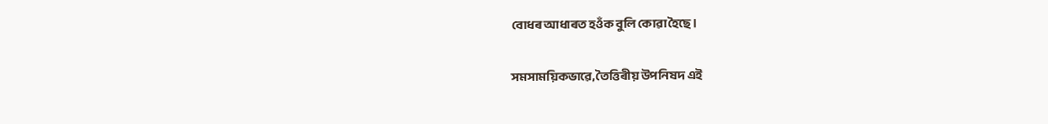বোধৰ আধাৰত হওঁক বুলি কোৱা হৈছে।

সমসাময়িকভাৱে, তৈত্তিৰীয় উপনিষদ এই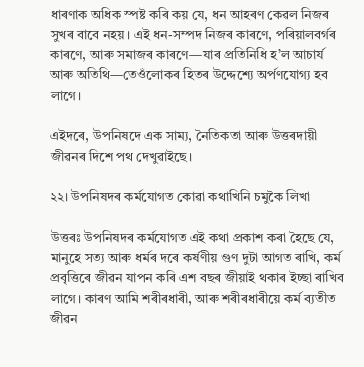ধাৰণাক অধিক স্পষ্ট কৰি কয় যে, ধন আহৰণ কেৱল নিজৰ সুখৰ বাবে নহয়। এই ধন-সম্পদ নিজৰ কাৰণে, পৰিয়ালবৰ্গৰ কাৰণে, আৰু সমাজৰ কাৰণে—যাৰ প্ৰতিনিধি হ’ল আচার্য আৰু অতিথি—তেওঁলোকৰ হিতৰ উদ্দেশ্যে অৰ্পণযোগ্য হব লাগে।

এইদৰে, উপনিষদে এক সাম্য, নৈতিকতা আৰু উত্তৰদায়ী জীৱনৰ দিশে পথ দেখুৱাইছে।

২২। উপনিষদৰ কৰ্মযোগত কোৱা কথাখিনি চমুকৈ লিখা

উত্তৰঃ উপনিষদৰ কৰ্মযোগত এই কথা প্ৰকাশ কৰা হৈছে যে, মানুহে সত্য আৰু ধর্মৰ দৰে কৰ্ষণীয় গুণ দুটা আগত ৰাখি, কৰ্ম প্ৰবৃত্তিৰে জীৱন যাপন কৰি এশ বছৰ জীয়াই থকাৰ ইচ্ছা ৰাখিব লাগে। কাৰণ আমি শৰীৰধাৰী, আৰু শৰীৰধাৰীয়ে কৰ্ম ব্যতীত জীৱন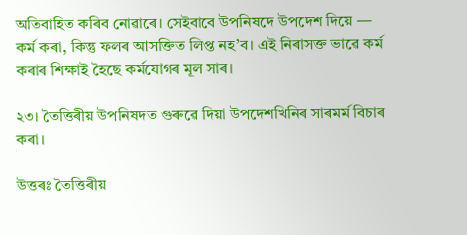অতিবাহিত কৰিব নোৱাৰে। সেইবাবে উপনিষদে উপদেশ দিয়ে — কৰ্ম কৰা, কিন্তু ফলৰ আসক্তিত লিপ্ত নহ’ব। এই নিৰাসক্ত ভাৱে কৰ্ম কৰাৰ শিক্ষাই হৈছে কৰ্মযোগৰ মূল সাৰ।

২৩। তৈত্তিৰীয় উপনিষদত গুৰুৱে দিয়া উপদেশখিনিৰ সাৰমৰ্ম বিচাৰ কৰা।

উত্তৰঃ তৈত্তিৰীয়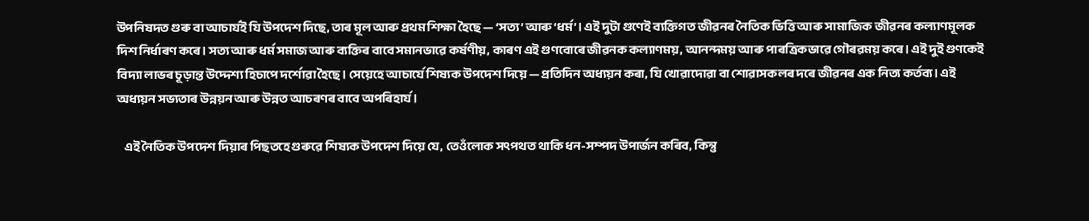উপনিষদত গুৰু বা আচার্যই যি উপদেশ দিছে, তাৰ মূল আৰু প্ৰথম শিক্ষা হৈছে — ‘সত্য’ আৰু ‘ধর্ম’। এই দুটা গুণেই ব্যক্তিগত জীৱনৰ নৈতিক ভিত্তি আৰু সামাজিক জীৱনৰ কল্যাণমূলক দিশ নিৰ্ধাৰণ কৰে। সত্য আৰু ধৰ্ম সমাজ আৰু ব্যক্তিৰ বাবে সমানভাৱে কৰ্ষণীয়, কাৰণ এই গুণবোৰে জীৱনক কল্যাণময়, আনন্দময় আৰু পাৰত্ৰিকভাৱে গৌৰৱময় কৰে। এই দুই গুণকেই বিদ্যা লাভৰ চূড়ান্ত উদ্দেশ্য হিচাপে দৰ্শোৱা হৈছে। সেয়েহে আচার্যে শিষ্যক উপদেশ দিয়ে — প্ৰতিদিন অধ্যয়ন কৰা, যি খোৱাদোৱা বা শোৱাসকলৰ দৰে জীৱনৰ এক নিত্য কর্তব্য। এই অধ্যয়ন সভ্যতাৰ উন্নয়ন আৰু উন্নত আচৰণৰ বাবে অপৰিহাৰ্য।

    এই নৈতিক উপদেশ দিয়াৰ পিছতহে গুৰুৱে শিষ্যক উপদেশ দিয়ে যে, তেওঁলোক সৎপথত থাকি ধন-সম্পদ উপাৰ্জন কৰিব, কিন্তু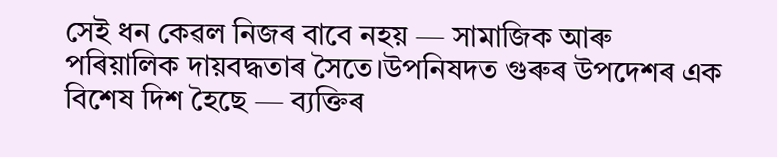সেই ধন কেৱল নিজৰ বাবে নহয় — সামাজিক আৰু পৰিয়ালিক দায়বদ্ধতাৰ সৈতে।উপনিষদত গুৰুৰ উপদেশৰ এক বিশেষ দিশ হৈছে — ব্যক্তিৰ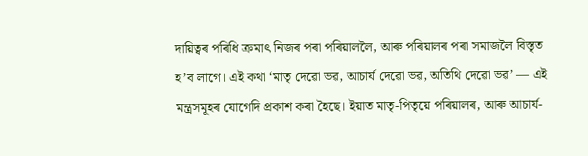দায়িত্বৰ পৰিধি ক্ৰমাৎ নিজৰ পৰা পৰিয়াললৈ, আৰু পৰিয়ালৰ পৰা সমাজলৈ বিস্তৃত হ’ব লাগে। এই কথা ‘মাতৃ দেৱো ভৱ, আচার্য দেৱো ভৱ, অতিথি দেৱো ভৱ’ — এই মন্ত্রসমূহৰ যোগেদি প্ৰকাশ কৰা হৈছে। ইয়াত মাতৃ-পিতৃয়ে পৰিয়ালৰ, আৰু আচার্য-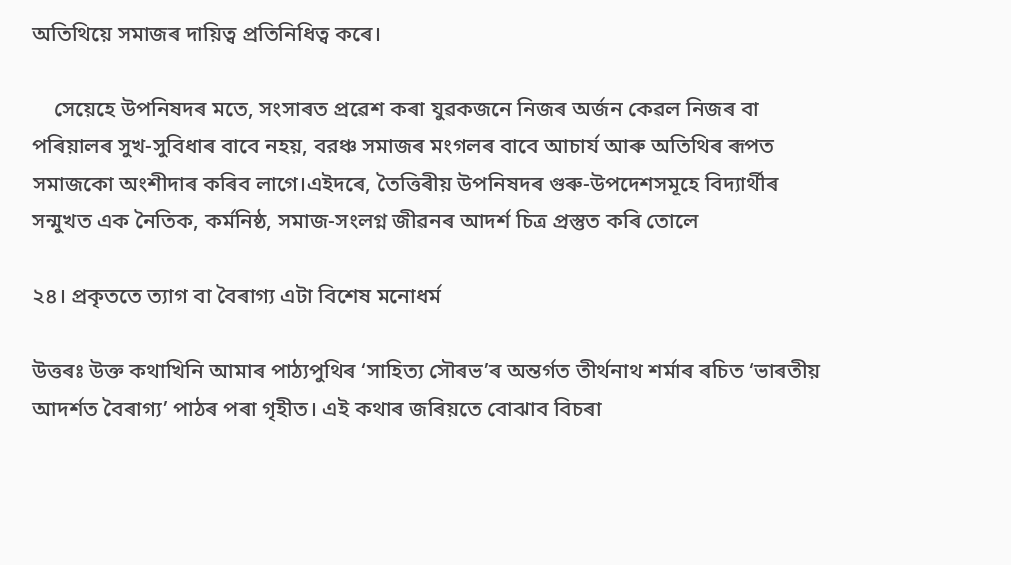অতিথিয়ে সমাজৰ দায়িত্ব প্ৰতিনিধিত্ব কৰে।

    সেয়েহে উপনিষদৰ মতে, সংসাৰত প্ৰৱেশ কৰা যুৱকজনে নিজৰ অৰ্জন কেৱল নিজৰ বা পৰিয়ালৰ সুখ-সুবিধাৰ বাবে নহয়, বরঞ্চ সমাজৰ মংগলৰ বাবে আচার্য আৰু অতিথিৰ ৰূপত সমাজকো অংশীদাৰ কৰিব লাগে।এইদৰে, তৈত্তিৰীয় উপনিষদৰ গুৰু-উপদেশসমূহে বিদ্যাৰ্থীৰ সন্মুখত এক নৈতিক, কৰ্মনিষ্ঠ, সমাজ-সংলগ্ন জীৱনৰ আদৰ্শ চিত্ৰ প্ৰস্তুত কৰি তোলে

২৪। প্রকৃততে ত্যাগ বা বৈৰাগ্য এটা বিশেষ মনোধর্ম

উত্তৰঃ উক্ত কথাখিনি আমাৰ পাঠ্যপুথিৰ ‘সাহিত্য সৌৰভ’ৰ অন্তৰ্গত তীৰ্থনাথ শৰ্মাৰ ৰচিত ‘ভাৰতীয় আদৰ্শত বৈৰাগ্য’ পাঠৰ পৰা গৃহীত। এই কথাৰ জৰিয়তে বোঝাব বিচৰা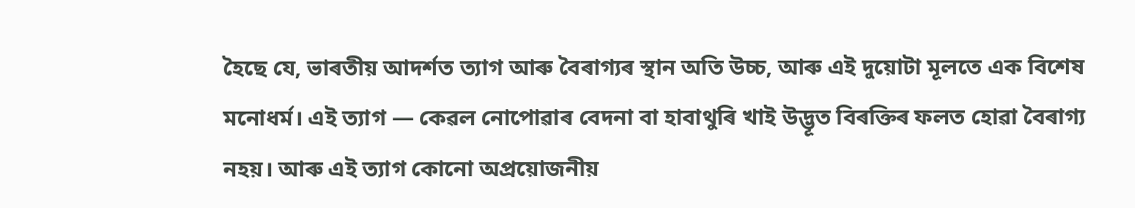হৈছে যে, ভাৰতীয় আদৰ্শত ত্যাগ আৰু বৈৰাগ্যৰ স্থান অতি উচ্চ, আৰু এই দুয়োটা মূলতে এক বিশেষ মনোধৰ্ম। এই ত্যাগ — কেৱল নোপোৱাৰ বেদনা বা হাবাথুৰি খাই উদ্ভূত বিৰক্তিৰ ফলত হোৱা বৈৰাগ্য নহয়। আৰু এই ত্যাগ কোনো অপ্ৰয়োজনীয়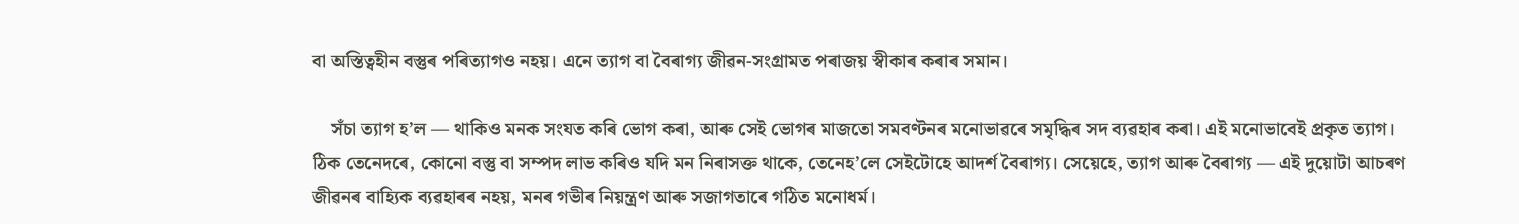বা অস্তিত্বহীন বস্তুৰ পৰিত্যাগও নহয়। এনে ত্যাগ বা বৈৰাগ্য জীৱন-সংগ্রামত পৰাজয় স্বীকাৰ কৰাৰ সমান।

    সঁচা ত্যাগ হ’ল — থাকিও মনক সংযত কৰি ভোগ কৰা, আৰু সেই ভোগৰ মাজতো সমবণ্টনৰ মনোভাৱৰে সমৃদ্ধিৰ সদ ব্যৱহাৰ কৰা। এই মনোভাবেই প্ৰকৃত ত্যাগ। ঠিক তেনেদৰে, কোনো বস্তু বা সম্পদ লাভ কৰিও যদি মন নিৰাসক্ত থাকে, তেনেহ’লে সেইটোহে আদৰ্শ বৈৰাগ্য। সেয়েহে, ত্যাগ আৰু বৈৰাগ্য — এই দুয়োটা আচৰণ জীৱনৰ বাহ্যিক ব্যৱহাৰৰ নহয়, মনৰ গভীৰ নিয়ন্ত্রণ আৰু সজাগতাৰে গঠিত মনোধৰ্ম।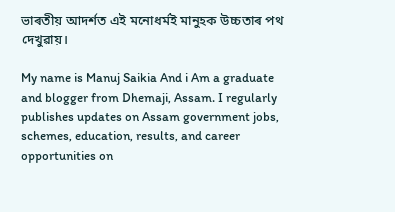ভাৰতীয় আদৰ্শত এই মনোধৰ্মই মানুহক উচ্চতাৰ পথ দেখুৱায়।

My name is Manuj Saikia And i Am a graduate and blogger from Dhemaji, Assam. I regularly publishes updates on Assam government jobs, schemes, education, results, and career opportunities on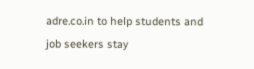adre.co.in to help students and job seekers stay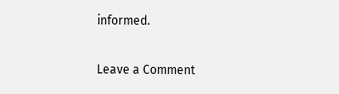informed.

Leave a Comment